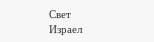Свет
Израел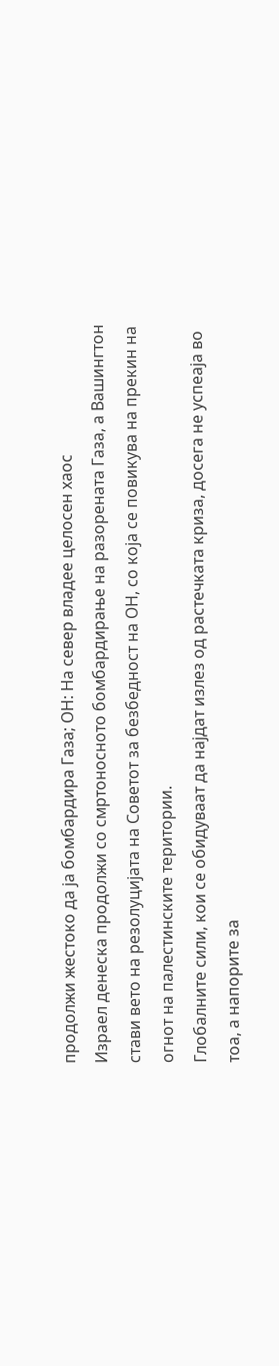продолжи жестоко да ја бомбардира Газа; ОН: На север владее целосен хаос
Израел денеска продолжи со смртоносното бомбардирање на разорената Газа, а Вашингтон стави вето на резолуцијата на Советот за безбедност на ОН, со која се повикува на прекин на огнот на палестинските територии.
Глобалните сили, кои се обидуваат да најдат излез од растечката криза, досега не успеаја во тоа, а напорите за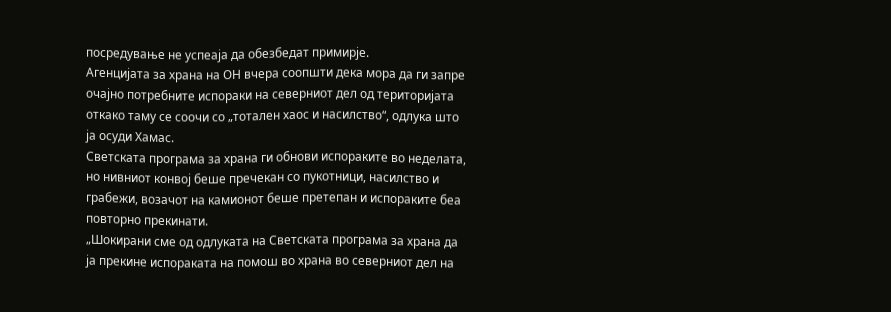посредување не успеаја да обезбедат примирје.
Агенцијата за храна на ОН вчера соопшти дека мора да ги запре очајно потребните испораки на северниот дел од територијата откако таму се соочи со „тотален хаос и насилство“, одлука што ја осуди Хамас.
Светската програма за храна ги обнови испораките во неделата, но нивниот конвој беше пречекан со пукотници, насилство и грабежи, возачот на камионот беше претепан и испораките беа повторно прекинати.
„Шокирани сме од одлуката на Светската програма за храна да ја прекине испораката на помош во храна во северниот дел на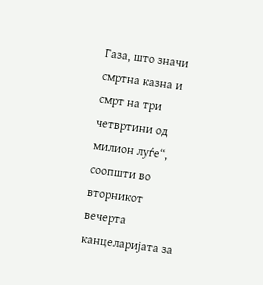Газа, што значи смртна казна и смрт на три четвртини од милион луѓе“, соопшти во вторникот вечерта канцеларијата за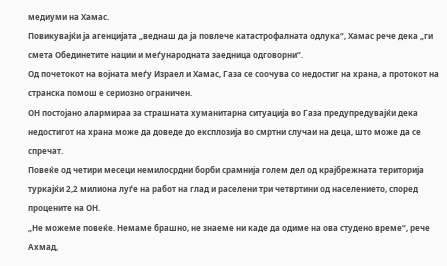медиуми на Хамас.
Повикувајќи ја агенцијата „веднаш да ја повлече катастрофалната одлука“, Хамас рече дека „ги смета Обединетите нации и меѓународната заедница одговорни“.
Од почетокот на војната меѓу Израел и Хамас, Газа се соочува со недостиг на храна, а протокот на странска помош е сериозно ограничен.
ОН постојано алармираа за страшната хуманитарна ситуација во Газа предупредувајќи дека недостигот на храна може да доведе до експлозија во смртни случаи на деца, што може да се спречат.
Повеќе од четири месеци немилосрдни борби срамнија голем дел од крајбрежната територија туркајќи 2,2 милиона луѓе на работ на глад и раселени три четвртини од населението, според процените на ОН.
„Не можеме повеќе. Немаме брашно, не знаеме ни каде да одиме на ова студено време“, рече Ахмад,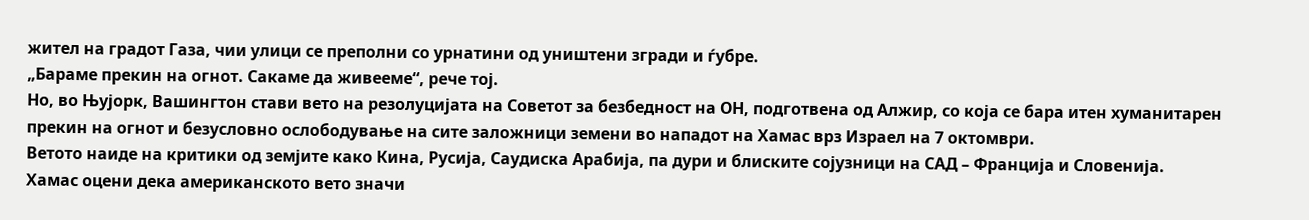жител на градот Газа, чии улици се преполни со урнатини од уништени згради и ѓубре.
„Бараме прекин на огнот. Сакаме да живееме“, рече тој.
Но, во Њујорк, Вашингтон стави вето на резолуцијата на Советот за безбедност на ОН, подготвена од Алжир, со која се бара итен хуманитарен прекин на огнот и безусловно ослободување на сите заложници земени во нападот на Хамас врз Израел на 7 октомври.
Ветото наиде на критики од земјите како Кина, Русија, Саудиска Арабија, па дури и блиските сојузници на САД – Франција и Словенија.
Хамас оцени дека американското вето значи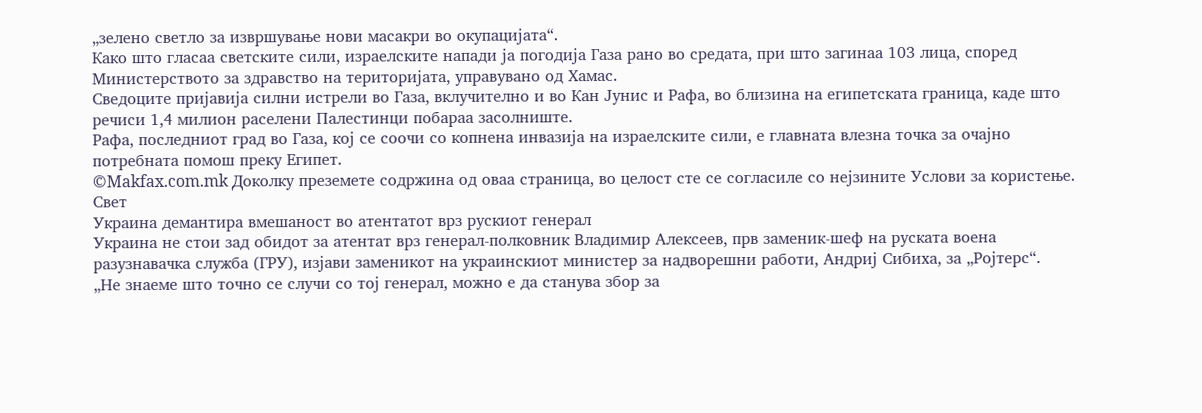„зелено светло за извршување нови масакри во окупацијата“.
Како што гласаа светските сили, израелските напади ја погодија Газа рано во средата, при што загинаа 103 лица, според Министерството за здравство на територијата, управувано од Хамас.
Сведоците пријавија силни истрели во Газа, вклучително и во Кан Јунис и Рафа, во близина на египетската граница, каде што речиси 1,4 милион раселени Палестинци побараа засолниште.
Рафа, последниот град во Газа, кој се соочи со копнена инвазија на израелските сили, е главната влезна точка за очајно потребната помош преку Египет.
©Makfax.com.mk Доколку преземете содржина од оваа страница, во целост сте се согласиле со нејзините Услови за користење.
Свет
Украина демантира вмешаност во атентатот врз рускиот генерал
Украина не стои зад обидот за атентат врз генерал-полковник Владимир Алексеев, прв заменик-шеф на руската воена разузнавачка служба (ГРУ), изјави заменикот на украинскиот министер за надворешни работи, Андриј Сибиха, за „Ројтерс“.
„Не знаеме што точно се случи со тој генерал, можно е да станува збор за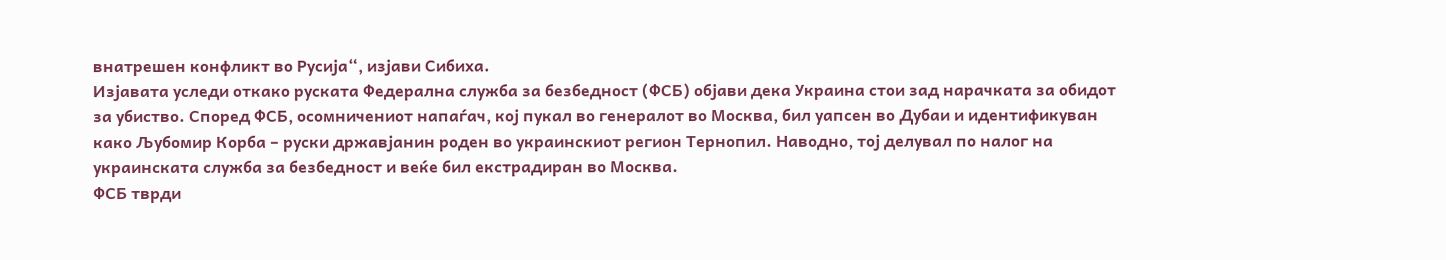внатрешен конфликт во Русија“, изјави Сибиха.
Изјавата уследи откако руската Федерална служба за безбедност (ФСБ) објави дека Украина стои зад нарачката за обидот за убиство. Според ФСБ, осомничениот напаѓач, кој пукал во генералот во Москва, бил уапсен во Дубаи и идентификуван како Љубомир Корба – руски државјанин роден во украинскиот регион Тернопил. Наводно, тој делувал по налог на украинската служба за безбедност и веќе бил екстрадиран во Москва.
ФСБ тврди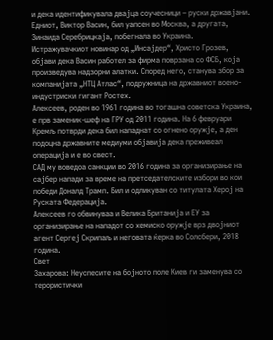и дека идентификувала двајца соучесници – руски државјани. Едниот, Виктор Васин, бил уапсен во Москва, а другата, Зинаида Серебрицкаја, побегнала во Украина.
Истражувачкиот новинар од „Инсајдер“, Христо Грозев, објави дека Васин работел за фирма поврзана со ФСБ, која произведува надзорни алатки. Според него, станува збор за компанијата „НТЦ Атлас“, подружница на државниот воено-индустриски гигант Ростех.
Алексеев, роден во 1961 година во тогашна советска Украина, е прв заменик-шеф на ГРУ од 2011 година. На 6 февруари Кремљ потврди дека бил нападнат со огнено оружје, а ден подоцна државните медиуми објавија дека преживеал операција и е во свест.
САД му воведоа санкции во 2016 година за организирање на сајбер напади за време на претседателските избори во кои победи Доналд Трамп. Бил и одликуван со титулата Херој на Руската Федерација.
Алексеев го обвинуваа и Велика Британија и ЕУ за организирање на нападот со хемиско оружје врз двојниот агент Сергеј Скрипаљ и неговата ќерка во Солсбери, 2018 година.
Свет
Захарова: Неуспесите на бојното поле Киев ги заменува со терористички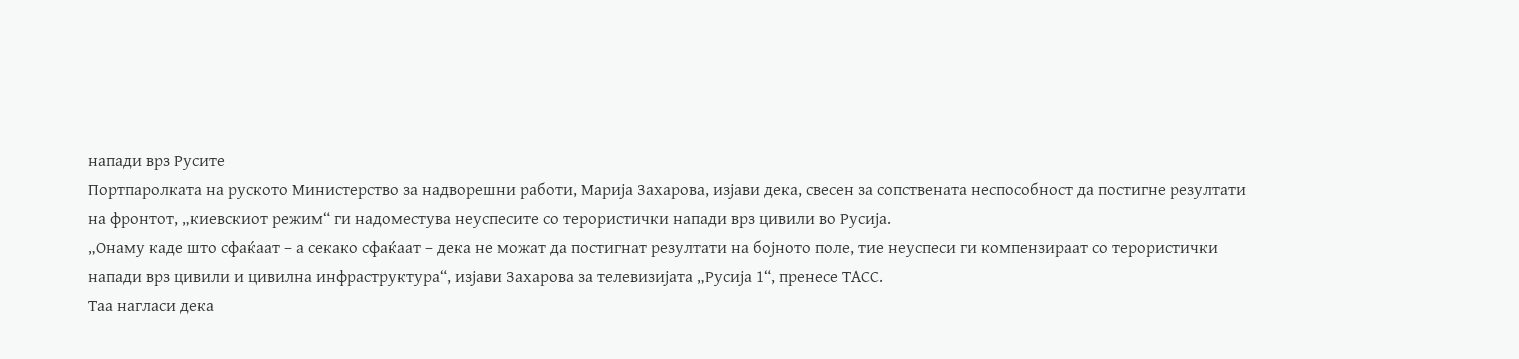напади врз Русите
Портпаролката на руското Министерство за надворешни работи, Марија Захарова, изјави дека, свесен за сопствената неспособност да постигне резултати на фронтот, „киевскиот режим“ ги надоместува неуспесите со терористички напади врз цивили во Русија.
„Онаму каде што сфаќаат – а секако сфаќаат – дека не можат да постигнат резултати на бојното поле, тие неуспеси ги компензираат со терористички напади врз цивили и цивилна инфраструктура“, изјави Захарова за телевизијата „Русија 1“, пренесе ТАСС.
Таа нагласи дека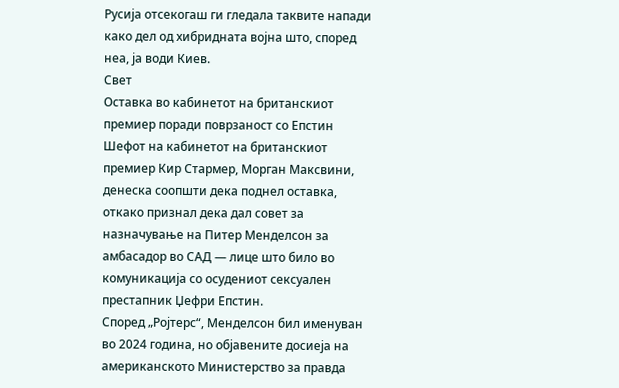Русија отсекогаш ги гледала таквите напади како дел од хибридната војна што, според неа, ја води Киев.
Свет
Оставка во кабинетот на британскиот премиер поради поврзаност со Епстин
Шефот на кабинетот на британскиот премиер Кир Стармер, Морган Максвини, денеска соопшти дека поднел оставка, откако признал дека дал совет за назначување на Питер Менделсон за амбасадор во САД — лице што било во комуникација со осудениот сексуален престапник Џефри Епстин.
Според „Ројтерс“, Менделсон бил именуван во 2024 година, но објавените досиеја на американското Министерство за правда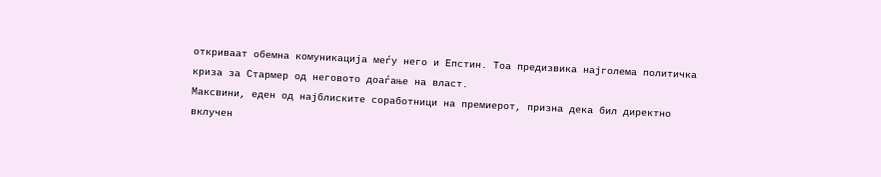откриваат обемна комуникација меѓу него и Епстин. Тоа предизвика најголема политичка криза за Стармер од неговото доаѓање на власт.
Максвини, еден од најблиските соработници на премиерот, призна дека бил директно вклучен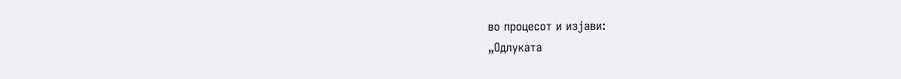во процесот и изјави:
„Одлуката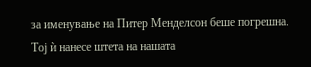за именување на Питер Менделсон беше погрешна. Тој ѝ нанесе штета на нашата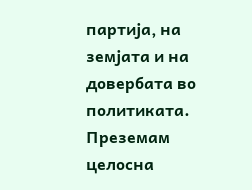партија, на земјата и на довербата во политиката. Преземам целосна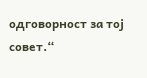одговорност за тој совет.“